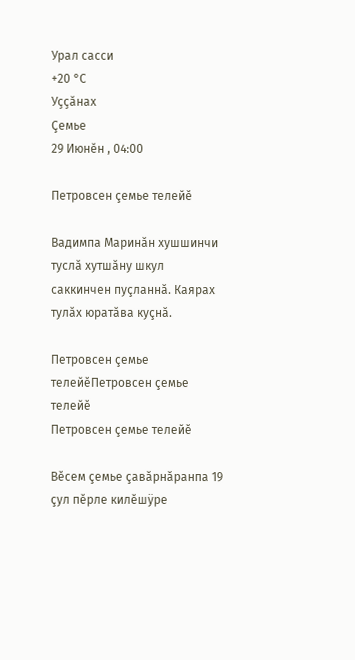Урал сасси
+20 °С
Уҫҫӑнах
Çемье
29 Июнӗн , 04:00

Петровсен çемье телейĕ

Вадимпа Маринăн хушшинчи туслă хутшăну шкул саккинчен пуçланнă. Каярах тулăх юратăва куçнă.

Петровсен çемье телейĕПетровсен çемье телейĕ
Петровсен çемье телейĕ

Вĕсем çемье çавăрнăранпа 19 çул пĕрле килĕшÿре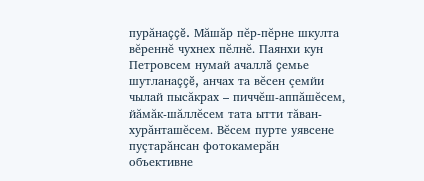пурăнаççĕ. Мăшăр пĕр-пĕрне шкулта вĕреннĕ чухнех пĕлнĕ. Паянхи кун Петровсем нумай ачаллă çемье шутланаççĕ, анчах та вĕсен çемйи чылай пысăкрах – пиччĕш-аппăшĕсем, йăмăк-шăллĕсем тата ытти тăван-хурăнташĕсем. Вĕсем пурте уявсене пуçтарăнсан фотокамерăн объективне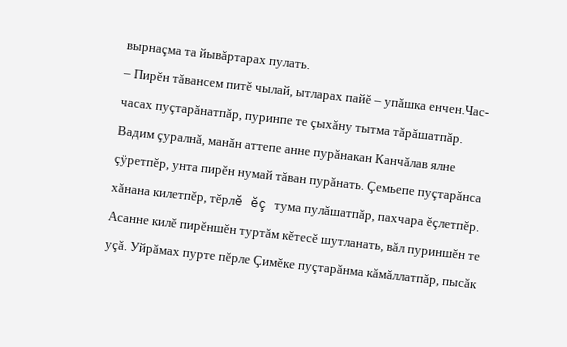вырнаçма та йывăртарах пулать.
– Пирĕн тăвансем питĕ чылай, ытларах пайĕ – упăшка енчен.Час-часах пуçтарăнатпăр, пуринпе те çыхăну тытма тăрăшатпăр. Вадим çуралнă, манăн аттепе анне пурăнакан Канчăлав ялне çÿретпĕр, унта пирĕн нумай тăван пурăнать. Çемьепе пуçтарăнса хăнана килетпĕр, тĕрлĕ ĕç тума пулăшатпăр, пахчара ĕçлетпĕр. Асанне килĕ пирĕншĕн туртăм кĕтесĕ шутланать, вăл пуриншĕн те уçă. Уйрăмах пурте пĕрле Çимĕке пуçтарăнма кăмăллатпăр, пысăк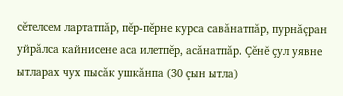сĕтелсем лартатпăр, пĕр-пĕрне курса савăнатпăр, пурнăçран уйрăлса кайнисене аса илетпĕр, асăнатпăр. Çĕнĕ çул уявне ытларах чух пысăк ушкăнпа (30 çын ытла)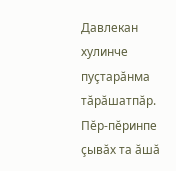Давлекан хулинче пуçтарăнма тăрăшатпăр. Пĕр-пĕринпе çывăх та ăшă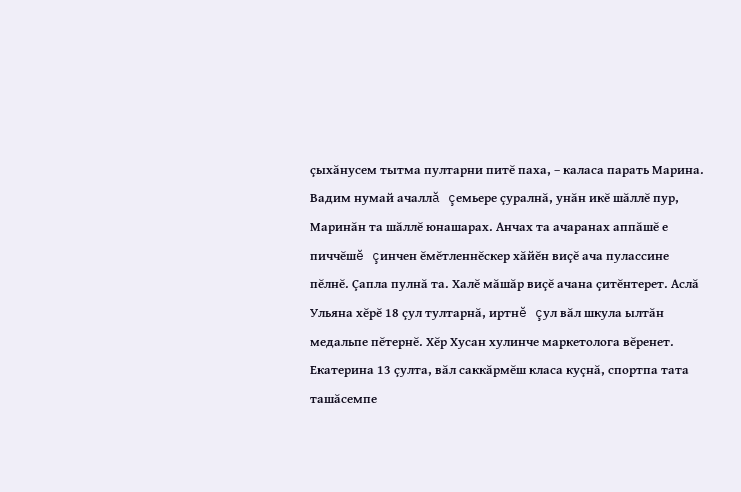çыхăнусем тытма пултарни питĕ паха, – каласа парать Марина.
Вадим нумай ачаллă çемьере çуралнă, унăн икĕ шăллĕ пур, Маринăн та шăллĕ юнашарах. Анчах та ачаранах аппăшĕ е пиччĕшĕ çинчен ĕмĕтленнĕскер хăйĕн виçĕ ача пулассине пĕлнĕ. Çапла пулнă та. Халĕ мăшăр виçĕ ачана çитĕнтерет. Аслă Ульяна хĕрĕ 18 çул тултарнă, иртнĕ çул вăл шкула ылтăн медальпе пĕтернĕ. Хĕр Хусан хулинче маркетолога вĕренет. Екатерина 13 çулта, вăл саккăрмĕш класа куçнă, спортпа тата ташăсемпе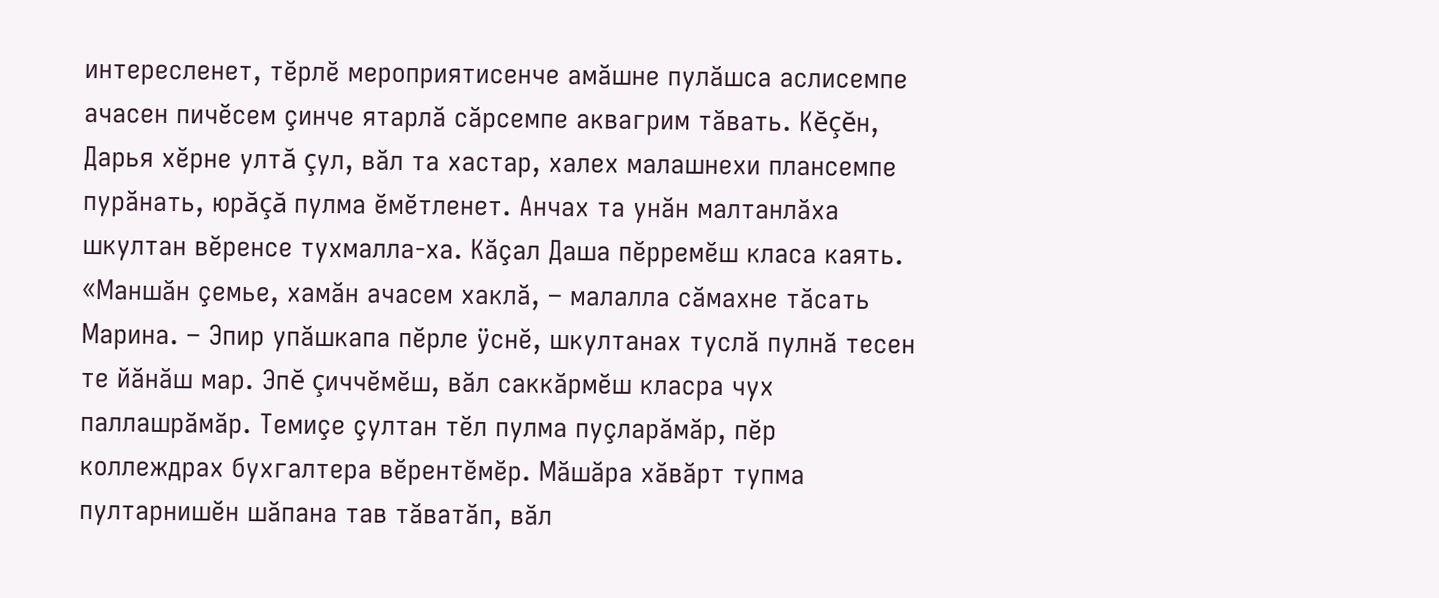интересленет, тĕрлĕ мероприятисенче амăшне пулăшса аслисемпе ачасен пичĕсем çинче ятарлă сăрсемпе аквагрим тăвать. Кĕçĕн, Дарья хĕрне ултă çул, вăл та хастар, халех малашнехи плансемпе пурăнать, юрăçă пулма ĕмĕтленет. Анчах та унăн малтанлăха шкултан вĕренсе тухмалла-ха. Кăçал Даша пĕрремĕш класа каять.
«Маншăн çемье, хамăн ачасем хаклă, – малалла сăмахне тăсать Марина. – Эпир упăшкапа пĕрле ÿснĕ, шкултанах туслă пулнă тесен те йăнăш мар. Эпĕ çиччĕмĕш, вăл саккăрмĕш класра чух паллашрăмăр. Темиçе çултан тĕл пулма пуçларăмăр, пĕр коллеждрах бухгалтера вĕрентĕмĕр. Мăшăра хăвăрт тупма пултарнишĕн шăпана тав тăватăп, вăл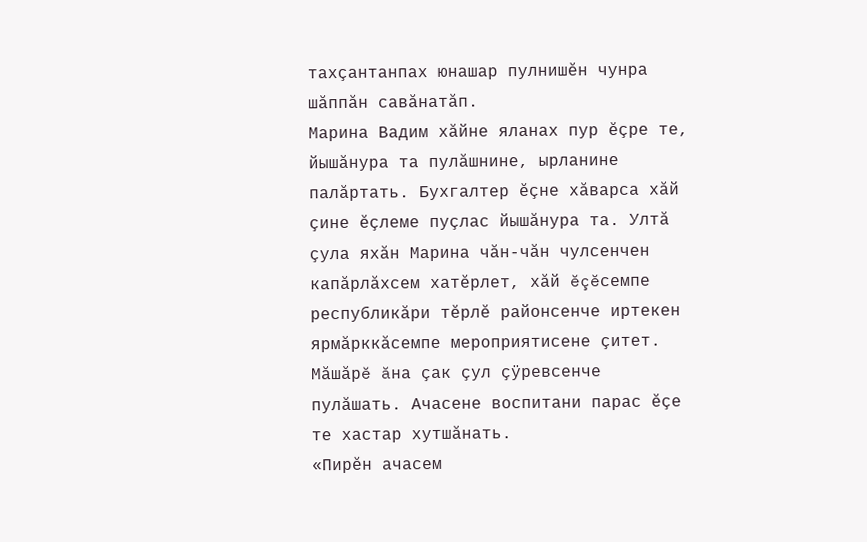тахçантанпах юнашар пулнишĕн чунра шăппăн савăнатăп.
Марина Вадим хăйне яланах пур ĕçре те, йышăнура та пулăшнине, ырланине палăртать. Бухгалтер ĕçне хăварса хăй çине ĕçлеме пуçлас йышăнура та. Ултă çула яхăн Марина чăн-чăн чулсенчен капăрлăхсем хатĕрлет, хăй ĕçĕсемпе республикăри тĕрлĕ районсенче иртекен ярмăрккăсемпе мероприятисене çитет. Мăшăрĕ ăна çак çул çÿревсенче пулăшать. Ачасене воспитани парас ĕçе те хастар хутшăнать.
«Пирĕн ачасем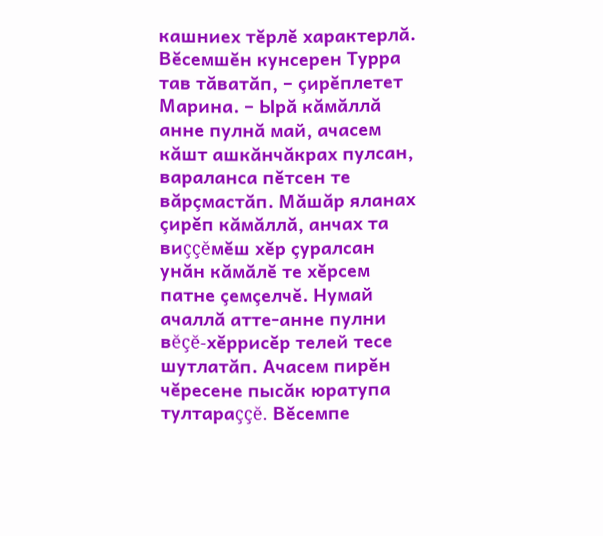кашниех тĕрлĕ характерлă. Вĕсемшĕн кунсерен Турра тав тăватăп, – çирĕплетет Марина. – Ырă кăмăллă анне пулнă май, ачасем кăшт ашкăнчăкрах пулсан, вараланса пĕтсен те вăрçмастăп. Мăшăр яланах çирĕп кăмăллă, анчах та виççĕмĕш хĕр çуралсан унăн кăмăлĕ те хĕрсем патне çемçелчĕ. Нумай ачаллă атте-анне пулни вĕçĕ-хĕррисĕр телей тесе шутлатăп. Ачасем пирĕн чĕресене пысăк юратупа тултараççĕ. Вĕсемпе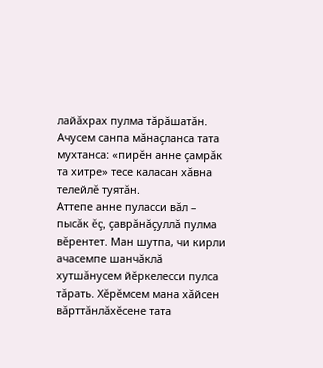лайăхрах пулма тăрăшатăн.
Ачусем санпа мăнаçланса тата мухтанса: «пирĕн анне çамрăк та хитре» тесе каласан хăвна телейлĕ туятăн.
Аттепе анне пуласси вăл – пысăк ĕç, çаврăнăçуллă пулма вĕрентет. Ман шутпа, чи кирли ачасемпе шанчăклă хутшăнусем йĕркелесси пулса тăрать. Хĕрĕмсем мана хăйсен вăрттăнлăхĕсене тата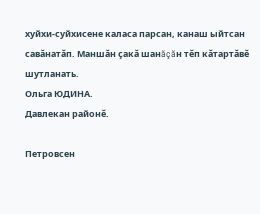хуйхи-суйхисене каласа парсан, канаш ыйтсан савăнатăп. Маншăн çакă шанăçăн тĕп кăтартăвĕ шутланать.
Ольга ЮДИНА.
Давлекан районĕ.

Петровсен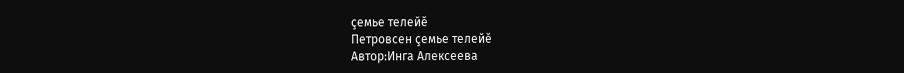çемье телейĕ
Петровсен çемье телейĕ
Автор:Инга Алексеева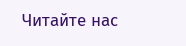Читайте нас